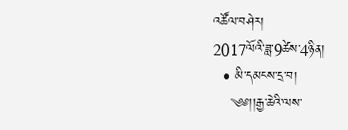འཚོལ་བཤེར།
2017ལོའི་ཟླ་9ཚེས་4ཉིན།
  • མི་དམངས་དྲ་བ།
    ༄༅།།རྒྱ་ཆེའི་ལས་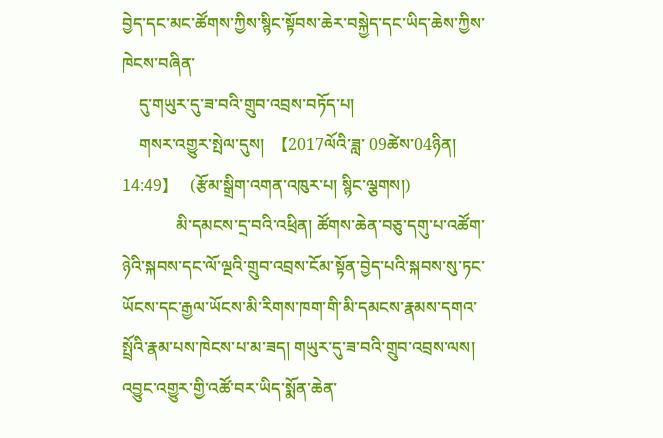བྱེད་དང་མང་ཚོགས་ཀྱིས་སྙིང་སྟོབས་ཆེར་བསྐྱེད་དང་ཡིད་ཆེས་ཀྱིས་ཁེངས་བཞིན་
    དུ་གཡུར་དུ་ཟ་བའི་གྲུབ་འབྲས་བཏོད་པ།
    གསར་འགྱུར་སྤེལ་དུས།  【2017ལོའི་ཟླ་ 09ཚེས་04ཉིན། 14:49】   (རྩོམ་སྒྲིག་འགན་འཁུར་པ། སྙིང་ལྕགས།)
             མི་དམངས་དྲ་བའི་འཕྲིན། ཚོགས་ཆེན་བཅུ་དགུ་པ་འཚོག་ཉེའི་སྐབས་དང་ལོ་ལྔའི་གྲུབ་འབྲས་ངོམ་སྟོན་བྱེད་པའི་སྐབས་སུ་ཏང་ཡོངས་དང་རྒྱལ་ཡོངས་མི་རིགས་ཁག་གི་མི་དམངས་རྣམས་དགའ་སྤྲོའི་རྣམ་པས་ཁེངས་པ་མ་ཟད། གཡུར་དུ་ཟ་བའི་གྲུབ་འབྲས་ལས། འབྱུང་འགྱུར་གྱི་འཚོ་བར་ཡིད་སྨོན་ཆེན་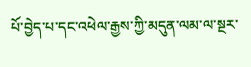པོ་བྱེད་པ་དང་འཕེལ་རྒྱས་ཀྱི་མདུན་ལམ་ལ་སྔར་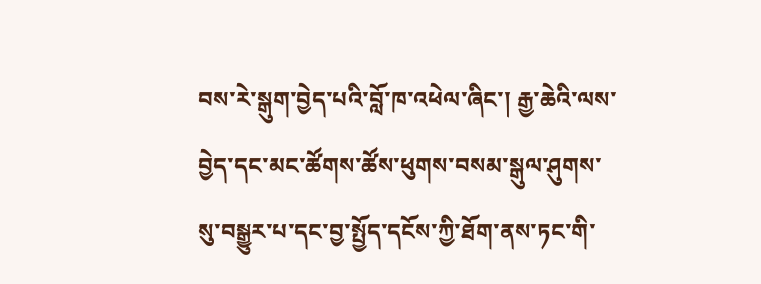བས་རེ་སྒུག་བྱེད་པའི་བློ་ཁ་འཕེལ་ཞིང་། རྒྱ་ཆེའི་ལས་བྱེད་དང་མང་ཚོགས་ཚོས་ཕུགས་བསམ་སྒུལ་ཤུགས་སུ་བསྒྱུར་པ་དང་བྱ་སྤྱོད་དངོས་ཀྱི་ཐོག་ནས་ཏང་གི་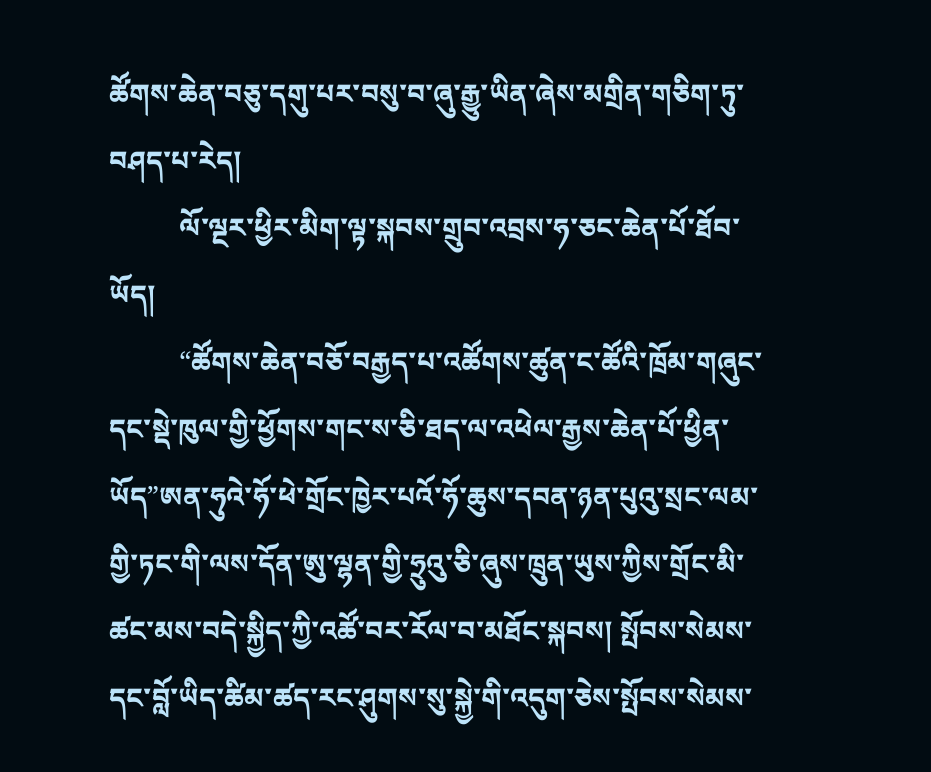ཚོགས་ཆེན་བཅུ་དགུ་པར་བསུ་བ་ཞུ་རྒྱུ་ཡིན་ཞེས་མགྲིན་གཅིག་ཏུ་བཤད་པ་རེད།
          ལོ་ལྔར་ཕྱིར་མིག་ལྟ་སྐབས་གྲུབ་འབྲས་ཧ་ཅང་ཆེན་པོ་ཐོབ་ཡོད།
          “ཚོགས་ཆེན་བཅོ་བརྒྱད་པ་འཚོགས་ཚུན་ང་ཚོའི་ཁྲོམ་གཞུང་དང་སྡེ་ཁུལ་གྱི་ཕྱོགས་གང་ས་ཅི་ཐད་ལ་འཕེལ་རྒྱས་ཆེན་པོ་ཕྱིན་ཡོད”ཨན་ཧུའེ་ཧོ་ཕེ་གྲོང་ཁྱེར་པའོ་ཧོ་ཆུས་དབན་ཉན་པུའུ་སྲང་ལམ་གྱི་ཏང་གི་ལས་དོན་ཨུ་ལྷན་གྱི་ཧྲུའུ་ཅི་ཞུས་ཁྲུན་ཡུས་ཀྱིས་གྲོང་མི་ཚང་མས་བདེ་སྐྱིད་ཀྱི་འཚོ་བར་རོལ་བ་མཐོང་སྐབས། སྤོབས་སེམས་དང་བློ་ཡིད་ཚིམ་ཚད་རང་ཤུགས་སུ་སྐྱེ་གི་འདུག་ཅེས་སྤོབས་སེམས་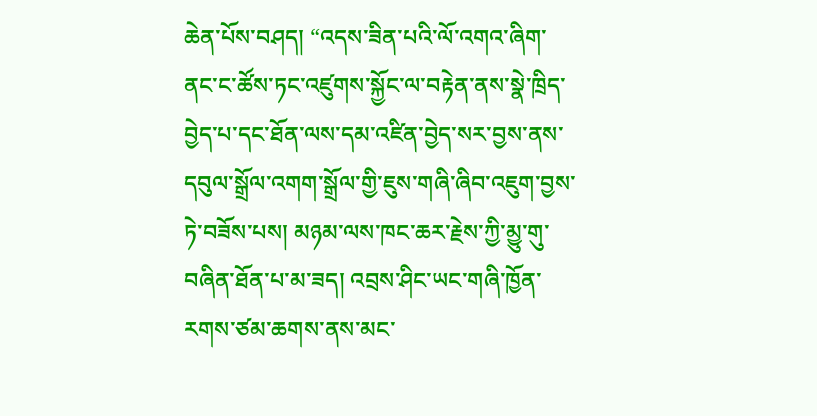ཆེན་པོས་བཤད། “འདས་ཟིན་པའི་ལོ་འགའ་ཞིག་ནང་ང་ཚོས་ཏང་འཛུགས་སྐྱོང་ལ་བརྟེན་ནས་སྣེ་ཁྲིད་བྱེད་པ་དང་ཐོན་ལས་དམ་འཛིན་བྱེད་སར་བྱས་ནས་དབུལ་སྒྲོལ་འགག་སྒྲོལ་གྱི་ཇུས་གཞི་ཞིབ་འཇུག་བྱས་ཏེ་བཟོས་པས། མཉམ་ལས་ཁང་ཆར་རྗེས་ཀྱི་མྱུ་གུ་བཞིན་ཐོན་པ་མ་ཟད། འབྲས་ཤིང་ཡང་གཞི་ཁྱོན་རགས་ཙམ་ཆགས་ནས་མང་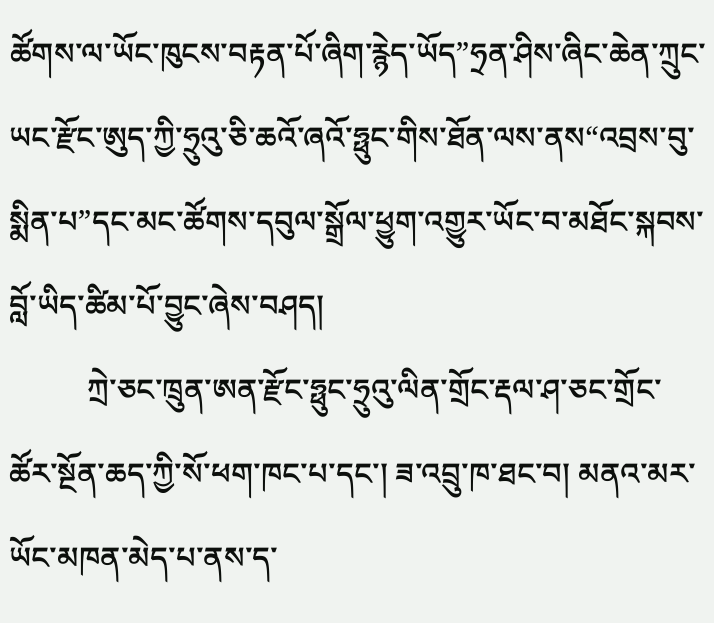ཚོགས་ལ་ཡོང་ཁུངས་བརྟན་པོ་ཞིག་རྙེད་ཡོད”ཧྲན་ཤིས་ཞིང་ཆེན་ཀྲུང་ཡང་རྫོང་ཨུད་ཀྱི་ཧྲུའུ་ཅི་ཆའོ་ཞའོ་ཧྥུང་གིས་ཐོན་ལས་ནས“འབྲས་བུ་སྨིན་པ”དང་མང་ཚོགས་དབུལ་སྒྲོལ་ཕྱུག་འགྱུར་ཡོང་བ་མཐོང་སྐབས་བློ་ཡིད་ཚིམ་པོ་བྱུང་ཞེས་བཤད།
          ཀྲེ་ཅང་ཁྲུན་ཨན་རྫོང་ཧྥུང་ཧྲུའུ་ལིན་གྲོང་རྡལ་ཤ་ཅང་གྲོང་ཚོར་སྔོན་ཆད་ཀྱི་སོ་ཕག་ཁང་པ་དང་། ཟ་འབྲུ་ཁ་ཐང་བ། མནའ་མར་ཡོང་མཁན་མེད་པ་ནས་ད་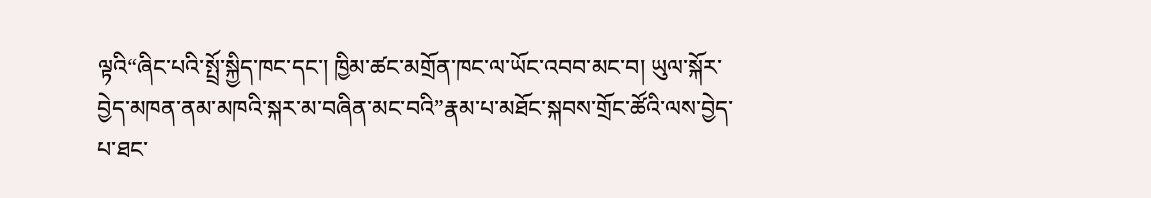ལྟའི“ཞིང་པའི་སྤྲོ་སྐྱིད་ཁང་དང་། ཁྱིམ་ཚང་མགྲོན་ཁང་ལ་ཡོང་འབབ་མང་བ། ཡུལ་སྐོར་བྱེད་མཁན་ནམ་མཁའི་སྐར་མ་བཞིན་མང་བའི”རྣམ་པ་མཐོང་སྐབས་གྲོང་ཚོའི་ལས་བྱེད་པ་ཐང་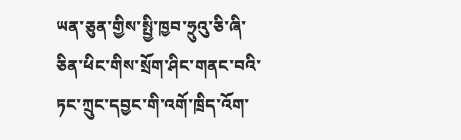ཡན་ཅུན་གྱིས་སྤྱི་ཁྱབ་ཧྲུའུ་ཅི་ཞི་ཅིན་ཕིང་གིས་སྲོག་ཤིང་གནང་བའི་ཏང་ཀྲུང་དབྱང་གི་འགོ་ཁྲིད་འོག་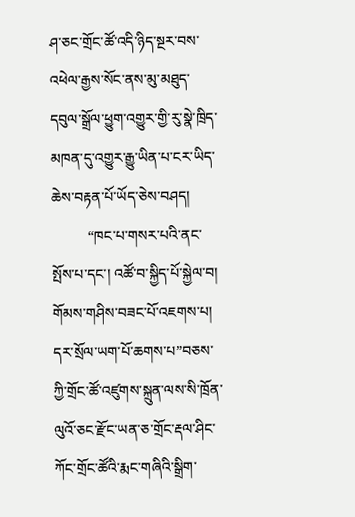ཤ་ཅང་གྲོང་ཚོ་འདི་ཉིད་སྔར་བས་འཕེལ་རྒྱས་སོང་ནས་མུ་མཐུད་དབུལ་སྒྲོལ་ཕྱུག་འགྱུར་གྱི་རུ་སྣེ་ཁྲིད་མཁན་དུ་འགྱུར་རྒྱུ་ཡིན་པ་ངར་ཡིད་ཆེས་བརྟན་པོ་ཡོད་ཅེས་བཤད།
          “ཁང་པ་གསར་པའི་ནང་སྤོས་པ་དང་། འཚོ་བ་སྐྱིད་པོ་སྐྱེལ་བ། གོམས་གཤིས་བཟང་པོ་འཇགས་པ། དར་སྲོལ་ཡག་པོ་ཆགས་པ”བཅས་ཀྱི་གྲོང་ཚོ་འཛུགས་སྐྲུན་ལས་སི་ཁྲོན་ལུའོ་ཅང་རྫོང་ཡན་ཅ་གྲོང་རྡལ་ཤིང་ཀོང་གྲོང་ཚོའི་རྨང་གཞིའི་སྒྲིག་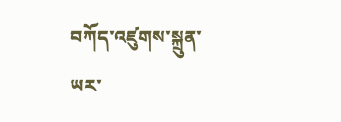བཀོད་འཛུགས་སྐྲུན་ཡར་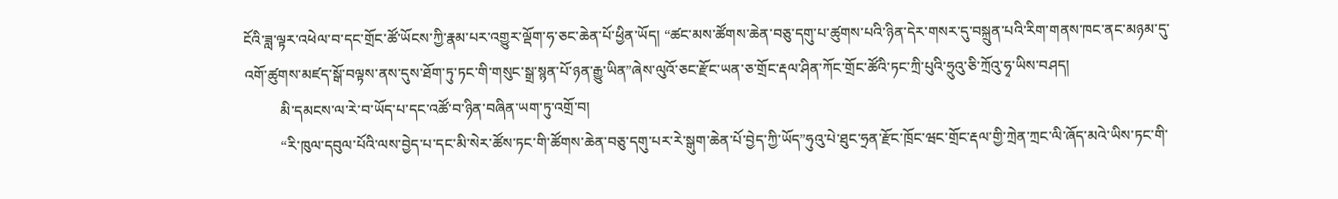ངོའི་ཟླ་ལྟར་འཕེལ་བ་དང་གྲོང་ཚོ་ཡོངས་ཀྱི་རྣམ་པར་འགྱུར་ལྡོག་ཧ་ཅང་ཆེན་པོ་ཕྱིན་ཡོད། “ཚང་མས་ཚོགས་ཆེན་བཅུ་དགུ་པ་ཚུགས་པའི་ཉིན་དེར་གསར་དུ་བསྐྲུན་པའི་རིག་གནས་ཁང་ནང་མཉམ་དུ་འགོ་ཚུགས་མཛད་སྒོ་བལྟས་ནས་དུས་ཐོག་ཏུ་ཏང་གི་གསུང་སྒྲ་སྙན་པོ་ཉན་རྒྱུ་ཡིན”ཞེས་ལུའོ་ཅང་རྫོང་ཡན་ཅ་གྲོང་རྡལ་ཤིན་ཀོང་གྲོང་ཚོའི་ཏང་ཀྲི་པུའི་ཧྲུའུ་ཅི་ཀྲོའུ་ཧྭ་ཡིས་བཤད།
          མི་དམངས་ལ་རེ་བ་ཡོད་པ་དང་འཚོ་བ་ཉིན་བཞིན་ཡག་ཏུ་འགྲོ་བ།
          “རི་ཁུལ་དབུལ་པོའི་ལས་བྱེད་པ་དང་མི་སེར་ཚོས་ཏང་གི་ཚོགས་ཆེན་བཅུ་དགུ་པར་རེ་སྒུག་ཆེན་པོ་བྱེད་ཀྱི་ཡོད”ཧུའུ་པེ་ཐུང་ཧྲན་རྫོང་ཁྲོང་ཝང་གྲོང་རྡལ་གྱི་ཀྲེན་ཀྲང་ལི་ཞོད་མའེ་ཡིས་ཏང་གི་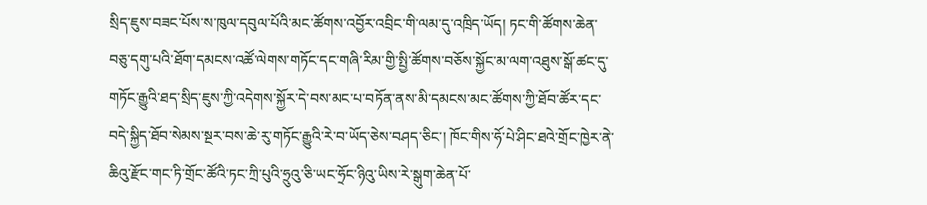སྲིད་ཇུས་བཟང་པོས་ས་ཁུལ་དབུལ་པོའི་མང་ཚོགས་འབྱོར་འབྲིང་གི་ལམ་དུ་འཁྲིད་ཡོད། ཏང་གི་ཚོགས་ཆེན་བཅུ་དགུ་པའི་ཐོག་དམངས་འཚོ་ལེགས་གཏོང་དང་གཞི་རིམ་གྱི་སྤྱི་ཚོགས་བཅོས་སྐྱོང་མ་ལག་འཐུས་སྒོ་ཚང་དུ་གཏོང་རྒྱུའི་ཐད་སྲིད་ཇུས་ཀྱི་འདེགས་སྐྱོར་དེ་བས་མང་པ་བཏོན་ནས་མི་དམངས་མང་ཚོགས་ཀྱི་ཐོབ་ཚོར་དང་བདེ་སྐྱིད་ཐོབ་སེམས་སྔར་བས་ཆེ་རུ་གཏོང་རྒྱུའི་རེ་བ་ཡོད་ཅེས་བཤད་ཅིང་། ཁོང་གིས་ཧོ་པེ་ཤིང་ཐའེ་གྲོང་ཁྱེར་ནེ་ཆིའུ་རྫོང་གང་ཏི་གྲོང་ཚོའི་ཏང་ཀྲི་པུའི་ཧྲུའུ་ཅི་ཡང་ཧྲོང་ཉིའུ་ཡིས་རེ་སྒུག་ཆེན་པོ་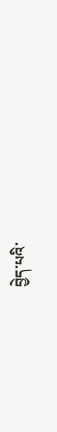བྱེད་པའི་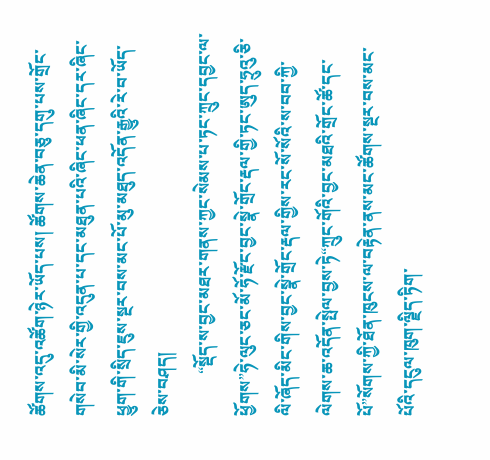ཚོགས་འདུ་འཚོག་ཉེར་ཡོད་པས། ཚོགས་ཆེན་བཅུ་དགུ་པས་གྲོང་གསེབ་མི་སེར་གྱི་འདུན་པ་དང་མཐུན་པའི་ཞིང་ཕན་ཞིང་དར་ཞིང་ཕྱུག་གི་སྲིད་ཇུས་སྔར་བས་མང་པོ་མུ་མཐུད་འདོན་རྒྱུའི་རེ་བ་ཡོད་ཅེས་བཤད།
          “སྡོད་ས་བྱང་མཐར་གནས་ཀྱང་སེམས་པ་ཏང་ཀྲུང་དབྱང་ལ་ཕྱོགས”ཧེ་ལུང་ཅང་མོ་ཧོ་རྫོང་བྱང་སྣེ་གྲོང་རྡལ་གྱི་ཏང་ཨུད་ཧྲུའུ་ཅི་ལི་ཞོད་མིང་གིས་བྱང་སྣེ་གྲོང་རྡལ་གྱིས་རང་སོ་སོའི་ས་བབ་ཀྱི་ལེགས་ཆ་འདོན་སྤེལ་བྱས་ཏེ“ཀྲུང་གོའི་བྱང་མཐའི་གྲོང་ཚོ་དང་པོ”སོགས་ཀྱི་ཐོན་ཁུངས་ལ་བརྟེན་ནས་མང་ཚོགས་སྔར་བས་མང་པོའི་དངུལ་ཁུག་ལྗིད་ཏིག་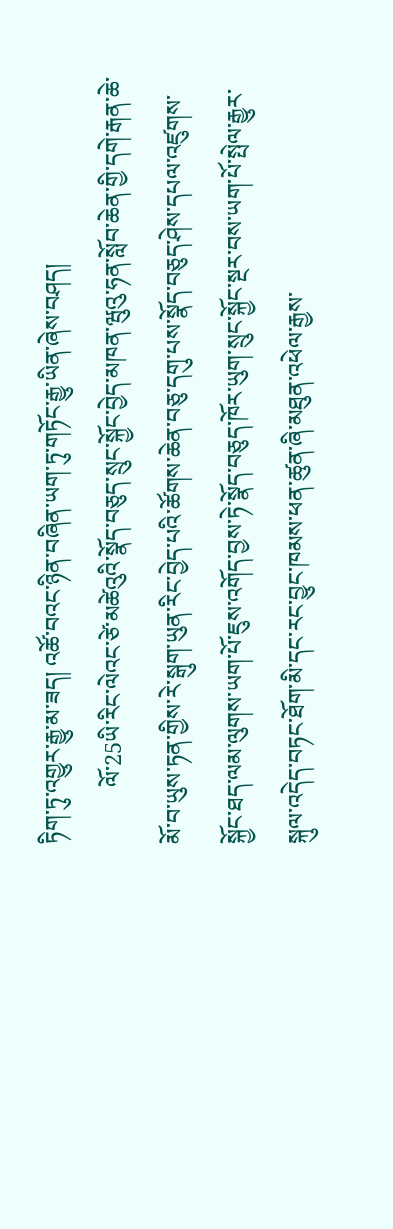ཏིག་ཏུ་འགྱུར་རྒྱུ་མ་ཟད། འཚོ་བའང་ཉིན་བཞིན་ཡག་ཏུ་གཏོང་རྒྱུ་ཡིན་ཞེས་བཤད།
          ལོ་25ཡི་རིང་ལེའང་ཙེ་མཚེའུའི་སྣོད་བཅུད་སྲུང་སྐྱོང་བྱེད་མཁན་ཝུའུ་ཧན་སློབ་ཆེན་གྱི་དགེ་རྒན་ཆེ་མོ་བ་ཡུས་ཏན་གྱིས་རེ་སྒུག་ཡུན་རིང་བྱེད་པའི་ཚོགས་ཆེན་བཅུ་དགུ་པས་སྣོད་བཅུད་ཤེས་དཔལ་འཛུགས་སྐྱོང་ཐད་ལམ་ལུགས་ཡག་པོ་ཇུས་འགོད་བྱས་ཏེ་སྣོད་བཅུད་ཁོར་ཡུག་སྲུང་སྐྱོང་སྔར་བས་ཡག་པོ་སྤེལ་རྒྱུར་སྐུལ་འདེད་བཏང་ཐོག་མི་དང་རང་བྱུང་ཁམས་ཕན་ཚུན་ཞི་མཐུན་འཕེལ་རྒྱས་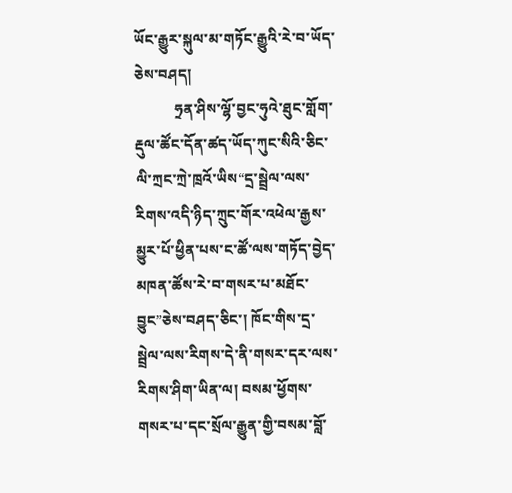ཡོང་རྒྱུར་སྐུལ་མ་གཏོང་རྒྱུའི་རེ་བ་ཡོད་ཅེས་བཤད།
           ཧྲན་ཤིས་ལྷོ་བྱང་ཧུའེ་ཐུང་གློག་རྡུལ་ཚོང་དོན་ཚད་ཡོད་ཀུང་སིའི་ཅིང་ལི་ཀྲང་ཀྲེ་ཁྲའོ་ཡིས“དྲ་སྦྲེལ་ལས་རིགས་འདི་ཉིད་ཀྲུང་གོར་འཕེལ་རྒྱས་མྱུར་པོ་ཕྱིན་པས་ང་ཚོ་ལས་གཏོད་བྱེད་མཁན་ཚོས་རེ་བ་གསར་པ་མཐོང་བྱུང”ཅེས་བཤད་ཅིང་། ཁོང་གིས་དྲ་སྦྲེལ་ལས་རིགས་དེ་ནི་གསར་དར་ལས་རིགས་ཤིག་ཡིན་ལ། བསམ་ཕྱོགས་གསར་པ་དང་སྲོལ་རྒྱུན་གྱི་བསམ་བློ་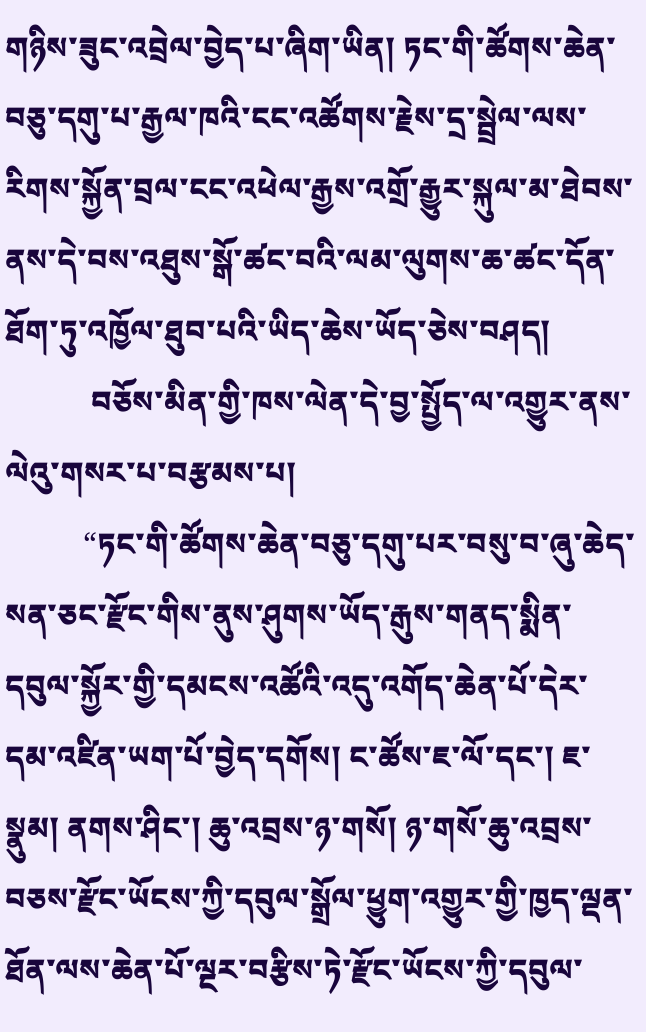གཉིས་ཟུང་འབྲེལ་བྱེད་པ་ཞིག་ཡིན། ཏང་གི་ཚོགས་ཆེན་བཅུ་དགུ་པ་རྒྱལ་ཁའི་ངང་འཚོགས་རྗེས་དྲ་སྦྲེལ་ལས་རིགས་སྐྱོན་བྲལ་ངང་འཕེལ་རྒྱས་འགྲོ་རྒྱུར་སྐུལ་མ་ཐེབས་ནས་དེ་བས་འཐུས་སྒོ་ཚང་བའི་ལམ་ལུགས་ཆ་ཚང་དོན་ཐོག་ཏུ་འཁྱོལ་ཐུབ་པའི་ཡིད་ཆེས་ཡོད་ཅེས་བཤད།
           བཅོས་མིན་གྱི་ཁས་ལེན་དེ་བྱ་སྤྱོད་ལ་འགྱུར་ནས་ལེའུ་གསར་པ་བརྩམས་པ།
          “ཏང་གི་ཚོགས་ཆེན་བཅུ་དགུ་པར་བསུ་བ་ཞུ་ཆེད་སན་ཅང་རྫོང་གིས་ནུས་ཤུགས་ཡོད་རྒུས་གནད་སྨིན་དབུལ་སྐྱོར་གྱི་དམངས་འཚོའི་འདུ་འགོད་ཆེན་པོ་དེར་དམ་འཛིན་ཡག་པོ་བྱེད་དགོས། ང་ཚོས་ཇ་ལོ་དང་། ཇ་སྣུམ། ནགས་ཤིང་། ཆུ་འབྲས་ཉ་གསོ། ཉ་གསོ་ཆུ་འབྲས་བཅས་རྫོང་ཡོངས་ཀྱི་དབུལ་སྒྲོལ་ཕྱུག་འགྱུར་གྱི་ཁྱད་ལྡན་ཐོན་ལས་ཆེན་པོ་ལྔར་བརྩིས་ཏེ་རྫོང་ཡོངས་ཀྱི་དབུལ་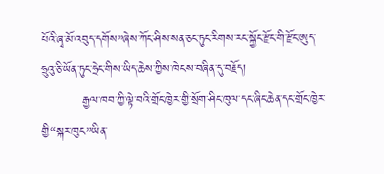པོའི་ཞྭ་མོ་འབུད་དགོས”ཞེས་ཀོང་ཤིས་སན་ཅང་ཏུང་རིགས་རང་སྐྱོང་རྫོང་གི་རྫོང་ཨུད་ཧྲུའུ་ཅི་ཡོན་ཏུང་ཧྲེང་གིས་ཡིད་ཆེས་ཀྱིས་ཁེངས་བཞིན་དུ་བརྗོད།
          རྒྱལ་ཁབ་ཀྱི་ལྟེ་བའི་གྲོང་ཁྱེར་གྱི་སྲོག་ཤིང་ཁུལ་དང་ཞིང་ཆེན་དང་གྲོང་ཁྱེར་གྱི“སྐར་ཁུང”ཡིན་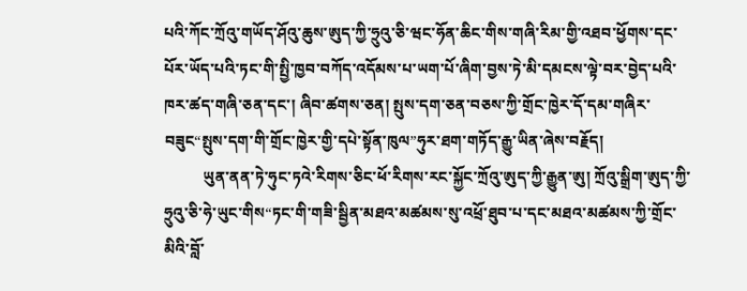པའི་ཀོང་ཀྲོའུ་གཡོད་ཤོའུ་ཆུས་ཨུད་ཀྱི་ཧྲུའུ་ཅི་ཝང་ཧོན་ཆིང་གིས་གཞི་རིམ་གྱི་འཐབ་ཕྱོགས་དང་པོར་ཡོད་པའི་ཏང་གི་སྤྱི་ཁྱབ་བཀོད་འདོམས་པ་ཡག་པོ་ཞིག་བྱས་ཏེ་མི་དམངས་ལྟེ་བར་བྱེད་པའི་ཁར་ཚད་གཞི་ཅན་དང་། ཞིབ་ཚགས་ཅན། སྤུས་དག་ཅན་བཅས་ཀྱི་གྲོང་ཁྱེར་དོ་དམ་གཞིར་བཟུང“སྤུས་དག་གི་གྲོང་ཁྱེར་གྱི་དཔེ་སྟོན་ཁུལ”ཧུར་ཐག་གཏོད་རྒྱུ་ཡིན་ཞེས་བརྗོད།
          ཡུན་ནན་ཏེ་ཧུང་ཏའེ་རིགས་ཅིང་ཕོ་རིགས་རང་སྐྱོང་ཀྲོའུ་ཨུད་ཀྱི་རྒྱུན་ཨུ། ཀྲོའུ་སྒྲིག་ཨུད་ཀྱི་ཧྲུའུ་ཅི་ཧེ་ཡུང་གིས“ཏང་གི་གཟི་སྦྱིན་མཐའ་མཚམས་སུ་འཕྲོ་ཐུབ་པ་དང་མཐའ་མཚམས་ཀྱི་གྲོང་མིའི་བློ་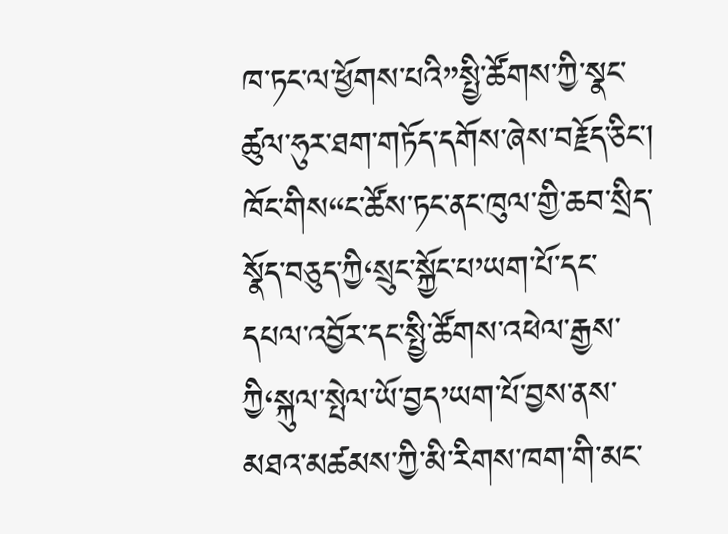ཁ་ཏང་ལ་ཕྱོགས་པའི”སྤྱི་ཚོགས་ཀྱི་སྣང་ཚུལ་ཧུར་ཐག་གཏོད་དགོས་ཞེས་བརྗོད་ཅིང་། ཁོང་གིས“ང་ཚོས་ཏང་ནང་ཁུལ་གྱི་ཆབ་སྲིད་སྣོད་བཅུད་ཀྱི‘སྲུང་སྐྱོང་པ’ཡག་པོ་དང་དཔལ་འབྱོར་དང་སྤྱི་ཚོགས་འཕེལ་རྒྱས་ཀྱི‘སྐུལ་སྤེལ་ཡོ་བྱད’ཡག་པོ་བྱས་ནས་མཐའ་མཚམས་ཀྱི་མི་རིགས་ཁག་གི་མང་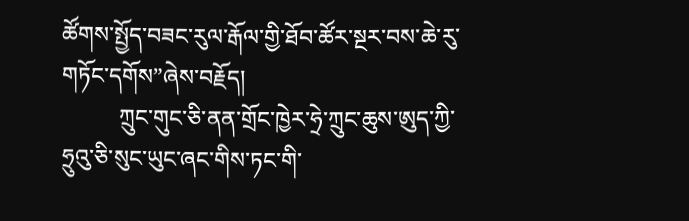ཚོགས་སྤྱོད་བཟང་རུལ་རྒོལ་གྱི་ཐོབ་ཚོར་སྔར་བས་ཆེ་རུ་གཏོང་དགོས”ཞེས་བརྗོད།
          ཀྲུང་གུང་ཅི་ནན་གྲོང་ཁྱེར་ཧྲེ་ཀྲུང་ཆུས་ཨུད་ཀྱི་ཧྲུའུ་ཅི་སུང་ཡུང་ཞང་གིས་ཏང་གི་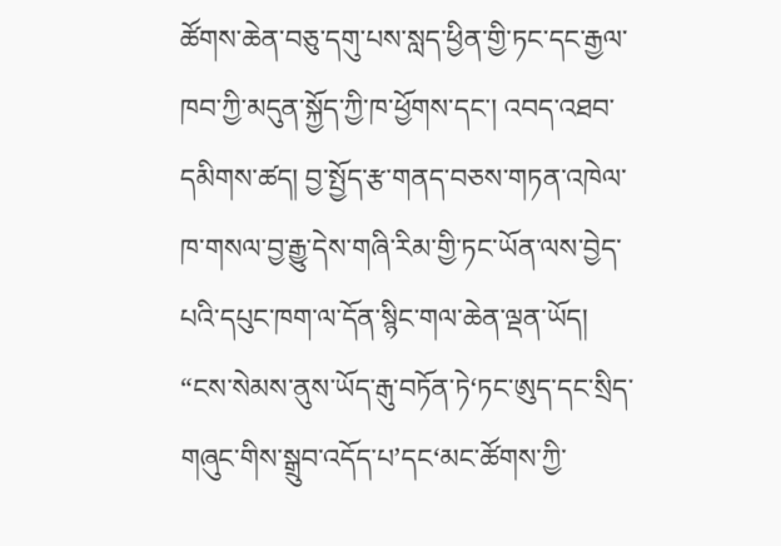ཚོགས་ཆེན་བཅུ་དགུ་པས་སླད་ཕྱིན་གྱི་ཏང་དང་རྒྱལ་ཁབ་ཀྱི་མདུན་སྐྱོད་ཀྱི་ཁ་ཕྱོགས་དང་། འབད་འཐབ་དམིགས་ཚད། བྱ་སྤྱོད་རྩ་གནད་བཅས་གཏན་འཁེལ་ཁ་གསལ་བྱ་རྒྱུ་དེས་གཞི་རིམ་གྱི་ཏང་ཡོན་ལས་བྱེད་པའི་དཔུང་ཁག་ལ་དོན་སྙིང་གལ་ཆེན་ལྡན་ཡོད། “ངས་སེམས་ནུས་ཡོད་རྒུ་བཏོན་ཏེ‘ཏང་ཨུད་དང་སྲིད་གཞུང་གིས་སྒྲུབ་འདོད་པ’དང‘མང་ཚོགས་ཀྱི་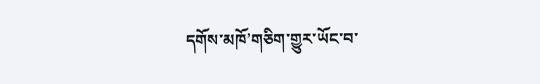དགོས་མཁོ’གཅིག་གྱུར་ཡོང་བ་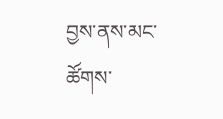བྱས་ནས་མང་ཚོགས་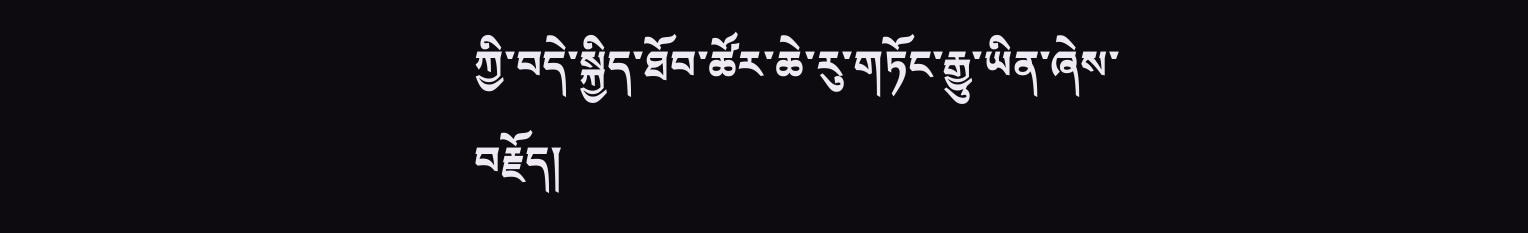ཀྱི་བདེ་སྐྱིད་ཐོབ་ཚོར་ཆེ་རུ་གཏོང་རྒྱུ་ཡིན་ཞེས་བརྗོད།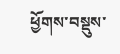ཕྱོགས་བསྡུས་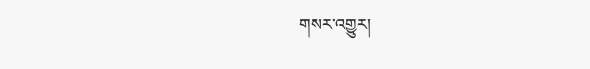གསར་འགྱུར།